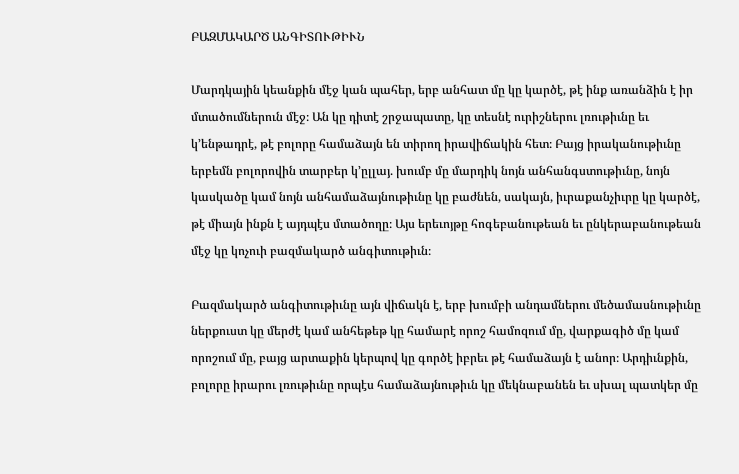ԲԱԶՄԱԿԱՐԾ ԱՆԳԻՏՈՒԹԻՒՆ

Մարդկային կեանքին մէջ կան պահեր, երբ անհատ մը կը կարծէ, թէ ինք առանձին է իր մտածումներուն մէջ։ Ան կը դիտէ շրջապատը, կը տեսնէ ուրիշներու լռութիւնը եւ կ՚ենթադրէ, թէ բոլորը համաձայն են տիրող իրավիճակին հետ։ Բայց իրականութիւնը երբեմն բոլորովին տարբեր կ՚ըլլայ. խումբ մը մարդիկ նոյն անհանգստութիւնը, նոյն կասկածը կամ նոյն անհամաձայնութիւնը կը բաժնեն, սակայն, իւրաքանչիւրը կը կարծէ, թէ միայն ինքն է այդպէս մտածողը։ Այս երեւոյթը հոգեբանութեան եւ ընկերաբանութեան մէջ կը կոչուի բազմակարծ անգիտութիւն։

Բազմակարծ անգիտութիւնը այն վիճակն է, երբ խումբի անդամներու մեծամասնութիւնը ներքուստ կը մերժէ կամ անհեթեթ կը համարէ որոշ համոզում մը, վարքագիծ մը կամ որոշում մը, բայց արտաքին կերպով կը գործէ իբրեւ թէ համաձայն է անոր։ Արդիւնքին, բոլորը իրարու լռութիւնը որպէս համաձայնութիւն կը մեկնաբանեն եւ սխալ պատկեր մը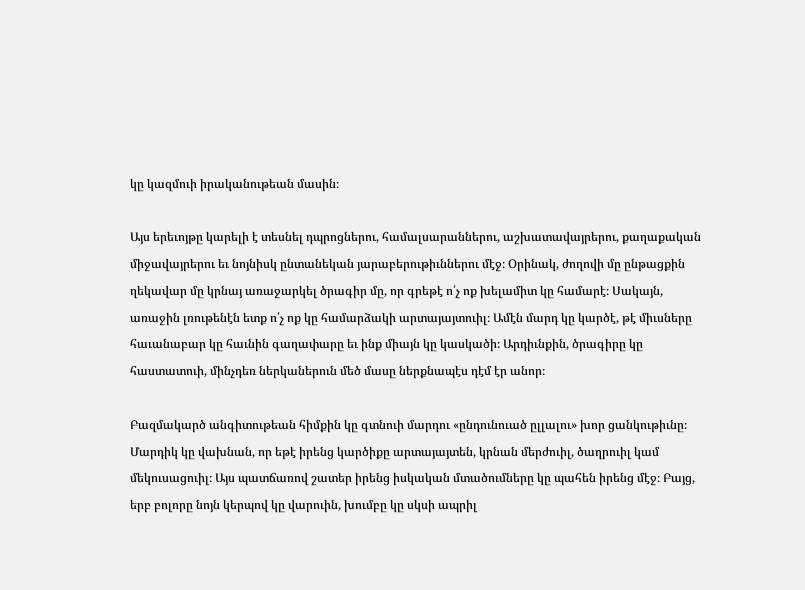կը կազմուի իրականութեան մասին։

Այս երեւոյթը կարելի է տեսնել դպրոցներու, համալսարաններու, աշխատավայրերու, քաղաքական միջավայրերու եւ նոյնիսկ ընտանեկան յարաբերութիւններու մէջ։ Օրինակ, ժողովի մը ընթացքին ղեկավար մը կրնայ առաջարկել ծրագիր մը, որ գրեթէ ո՛չ ոք խելամիտ կը համարէ։ Սակայն, առաջին լռութենէն ետք ո՛չ ոք կը համարձակի արտայայտուիլ։ Ամէն մարդ կը կարծէ, թէ միւսները հաւանաբար կը հաւնին գաղափարը եւ ինք միայն կը կասկածի։ Արդիւնքին, ծրագիրը կը հաստատուի, մինչդեռ ներկաներուն մեծ մասը ներքնապէս դէմ էր անոր։

Բազմակարծ անգիտութեան հիմքին կը գտնուի մարդու «ընդունուած ըլլալու» խոր ցանկութիւնը։ Մարդիկ կը վախնան, որ եթէ իրենց կարծիքը արտայայտեն, կրնան մերժուիլ, ծաղրուիլ կամ մեկուսացուիլ։ Այս պատճառով շատեր իրենց իսկական մտածումները կը պահեն իրենց մէջ։ Բայց, երբ բոլորը նոյն կերպով կը վարուին, խումբը կը սկսի ապրիլ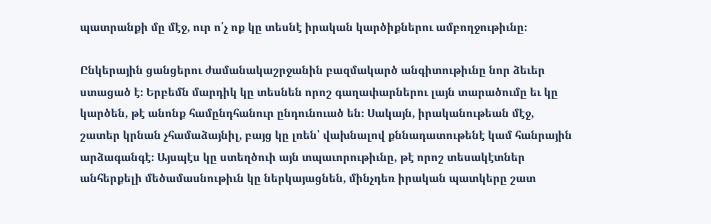պատրանքի մը մէջ, ուր ո՛չ ոք կը տեսնէ իրական կարծիքներու ամբողջութիւնը։

Ընկերային ցանցերու ժամանակաշրջանին բազմակարծ անգիտութիւնը նոր ձեւեր ստացած է։ Երբեմն մարդիկ կը տեսնեն որոշ գաղափարներու լայն տարածումը եւ կը կարծեն, թէ անոնք համընդհանուր ընդունուած են։ Սակայն, իրականութեան մէջ, շատեր կրնան չհամաձայնիլ, բայց կը լռեն՝ վախնալով քննադատութենէ կամ հանրային արձագանգէ։ Այսպէս կը ստեղծուի այն տպաւորութիւնը, թէ որոշ տեսակէտներ անհերքելի մեծամասնութիւն կը ներկայացնեն, մինչդեռ իրական պատկերը շատ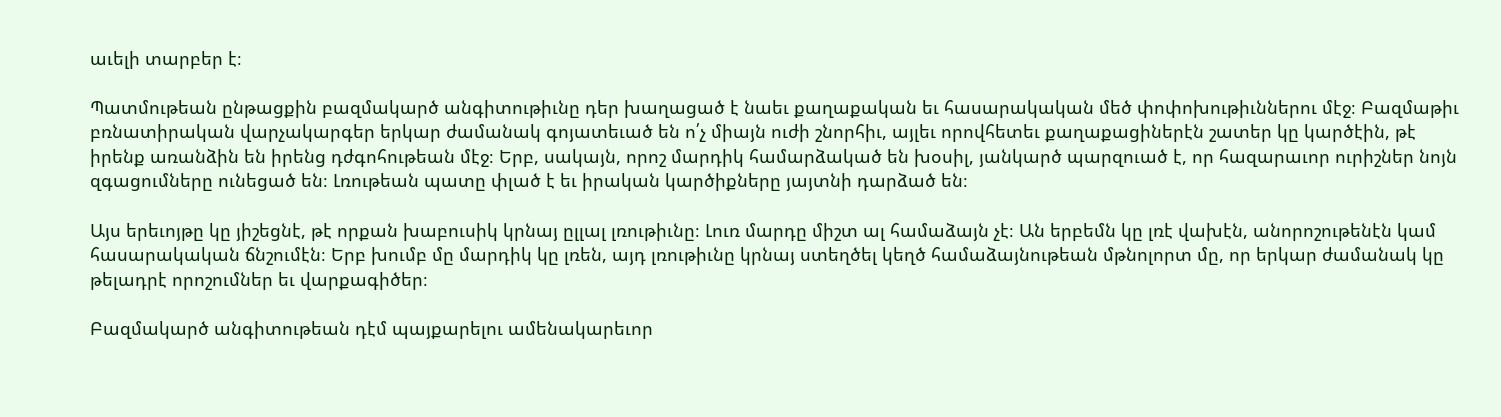աւելի տարբեր է։

Պատմութեան ընթացքին բազմակարծ անգիտութիւնը դեր խաղացած է նաեւ քաղաքական եւ հասարակական մեծ փոփոխութիւններու մէջ։ Բազմաթիւ բռնատիրական վարչակարգեր երկար ժամանակ գոյատեւած են ո՛չ միայն ուժի շնորհիւ, այլեւ որովհետեւ քաղաքացիներէն շատեր կը կարծէին, թէ իրենք առանձին են իրենց դժգոհութեան մէջ։ Երբ, սակայն, որոշ մարդիկ համարձակած են խօսիլ, յանկարծ պարզուած է, որ հազարաւոր ուրիշներ նոյն զգացումները ունեցած են։ Լռութեան պատը փլած է եւ իրական կարծիքները յայտնի դարձած են։

Այս երեւոյթը կը յիշեցնէ, թէ որքան խաբուսիկ կրնայ ըլլալ լռութիւնը։ Լուռ մարդը միշտ ալ համաձայն չէ։ Ան երբեմն կը լռէ վախէն, անորոշութենէն կամ հասարակական ճնշումէն։ Երբ խումբ մը մարդիկ կը լռեն, այդ լռութիւնը կրնայ ստեղծել կեղծ համաձայնութեան մթնոլորտ մը, որ երկար ժամանակ կը թելադրէ որոշումներ եւ վարքագիծեր։

Բազմակարծ անգիտութեան դէմ պայքարելու ամենակարեւոր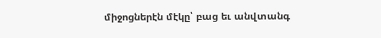միջոցներէն մէկը՝ բաց եւ անվտանգ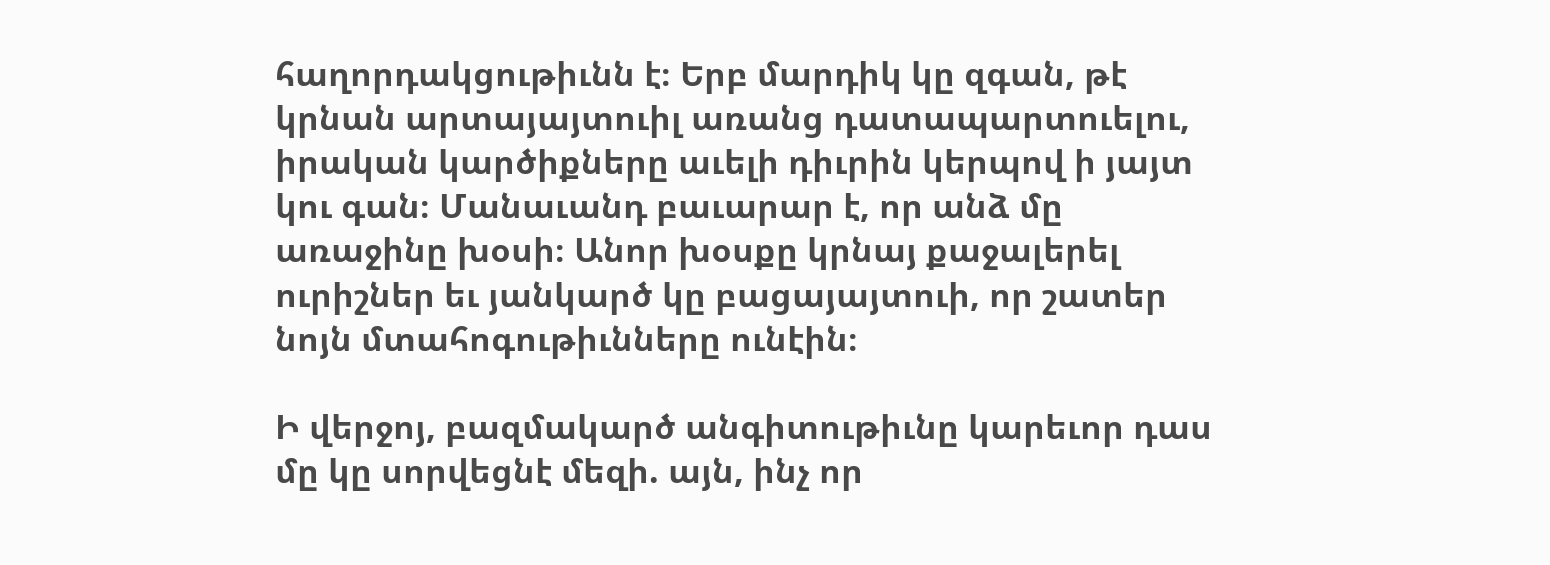հաղորդակցութիւնն է։ Երբ մարդիկ կը զգան, թէ կրնան արտայայտուիլ առանց դատապարտուելու, իրական կարծիքները աւելի դիւրին կերպով ի յայտ կու գան։ Մանաւանդ բաւարար է, որ անձ մը առաջինը խօսի։ Անոր խօսքը կրնայ քաջալերել ուրիշներ եւ յանկարծ կը բացայայտուի, որ շատեր նոյն մտահոգութիւնները ունէին։

Ի վերջոյ, բազմակարծ անգիտութիւնը կարեւոր դաս մը կը սորվեցնէ մեզի. այն, ինչ որ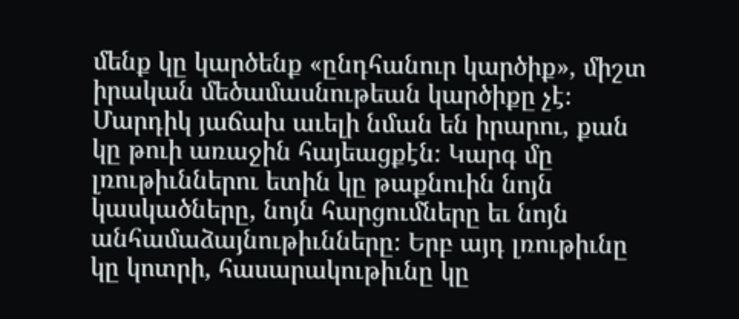մենք կը կարծենք «ընդհանուր կարծիք», միշտ իրական մեծամասնութեան կարծիքը չէ։ Մարդիկ յաճախ աւելի նման են իրարու, քան կը թուի առաջին հայեացքէն։ Կարգ մը լռութիւններու ետին կը թաքնուին նոյն կասկածները, նոյն հարցումները եւ նոյն անհամաձայնութիւնները։ Երբ այդ լռութիւնը կը կոտրի, հասարակութիւնը կը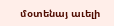մօտենայ աւելի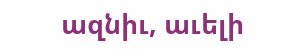ազնիւ, աւելի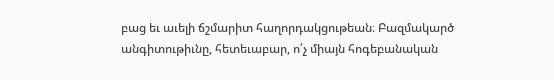բաց եւ աւելի ճշմարիտ հաղորդակցութեան։ Բազմակարծ անգիտութիւնը, հետեւաբար, ո՛չ միայն հոգեբանական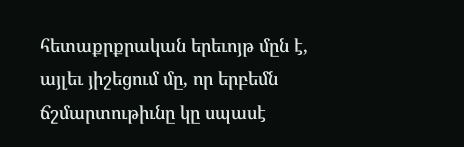հետաքրքրական երեւոյթ մըն է, այլեւ յիշեցում մը, որ երբեմն ճշմարտութիւնը կը սպասէ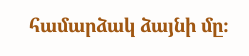համարձակ ձայնի մը։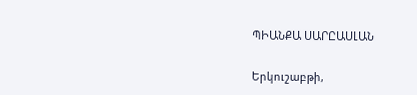ՊԻԱՆՔԱ ՍԱՐԸԱՍԼԱՆ

Երկուշաբթի,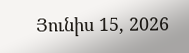Յունիս 15, 2026